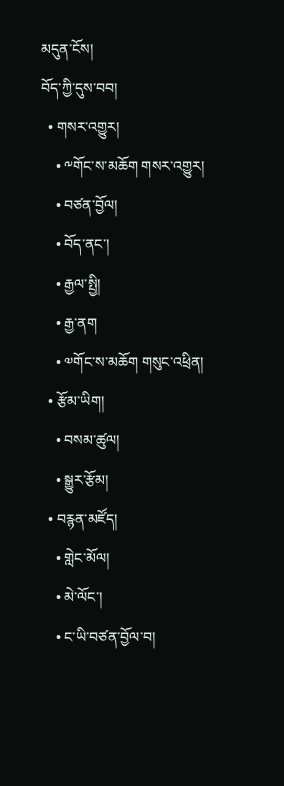མདུན་ངོས།
བོད་ཀྱི་དུས་བབ།
  • གསར་འགྱུར།
    • ༸གོང་ས་མཆོག གསར་འགྱུར།
    • བཙན་བྱོལ།
    • བོད་ནང་།
    • རྒྱལ་སྤྱི།
    • རྒྱ་ནག
    • ༧གོང་ས་མཆོག གསུང་འཕྲིན།
  • རྩོམ་ཡིག།
    • བསམ་ཚུལ།
    • སྒྱུར་རྩོམ།
  • བརྙན་མཛོད།
    • གླེང་མོལ།
    • མེ་ལོང་།
    • ང་ཡི་བཙན་བྱོལ་བ།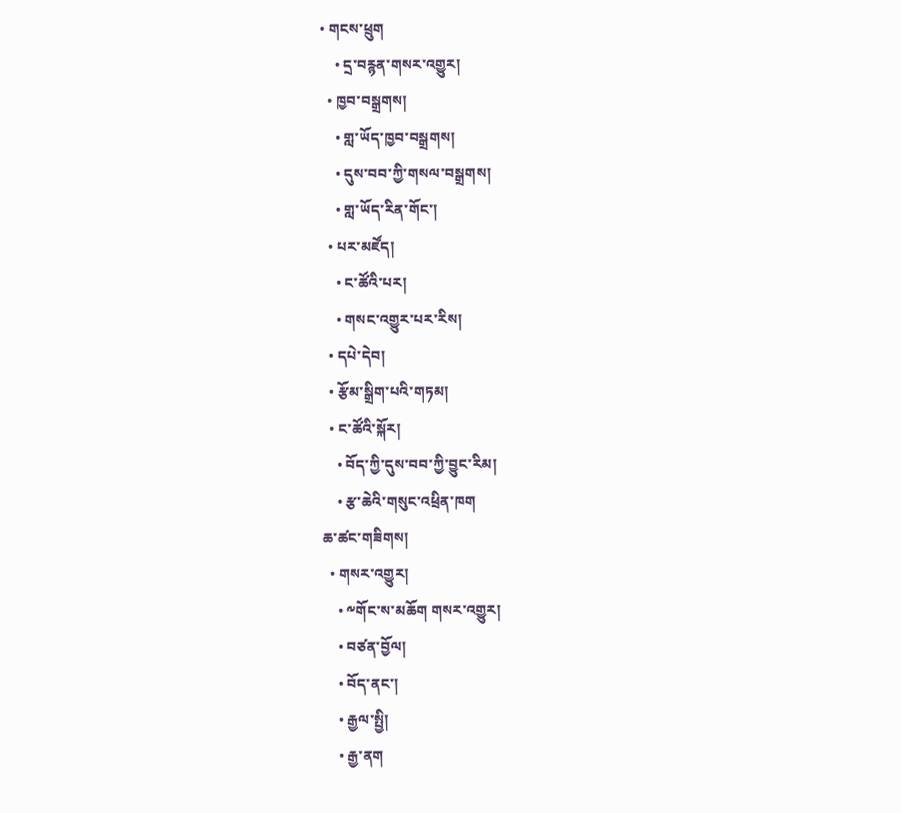• གངས་ཕྲུག
    • དྲ་བརྙན་གསར་འགྱུར།
  • ཁྱབ་བསྒྲགས།
    • གླ་ཡོད་ཁྱབ་བསྒྲགས།
    • དུས་བབ་ཀྱི་གསལ་བསྒྲགས།
    • གླ་ཡོད་རིན་གོང་།
  • པར་མཛོད།
    • ང་ཚོའི་པར།
    • གསང་འགྱུར་པར་རིས།
  • དཔེ་དེབ།
  • རྩོམ་སྒྲིག་པའི་གཏམ།
  • ང་ཚོའི་སྐོར།
    • བོད་ཀྱི་དུས་བབ་ཀྱི་བྱུང་རིམ།
    • རྩ་ཆེའི་གསུང་འཕྲིན་ཁག
ཆ་ཚང་གཟིགས།
  • གསར་འགྱུར།
    • ༸གོང་ས་མཆོག གསར་འགྱུར།
    • བཙན་བྱོལ།
    • བོད་ནང་།
    • རྒྱལ་སྤྱི།
    • རྒྱ་ནག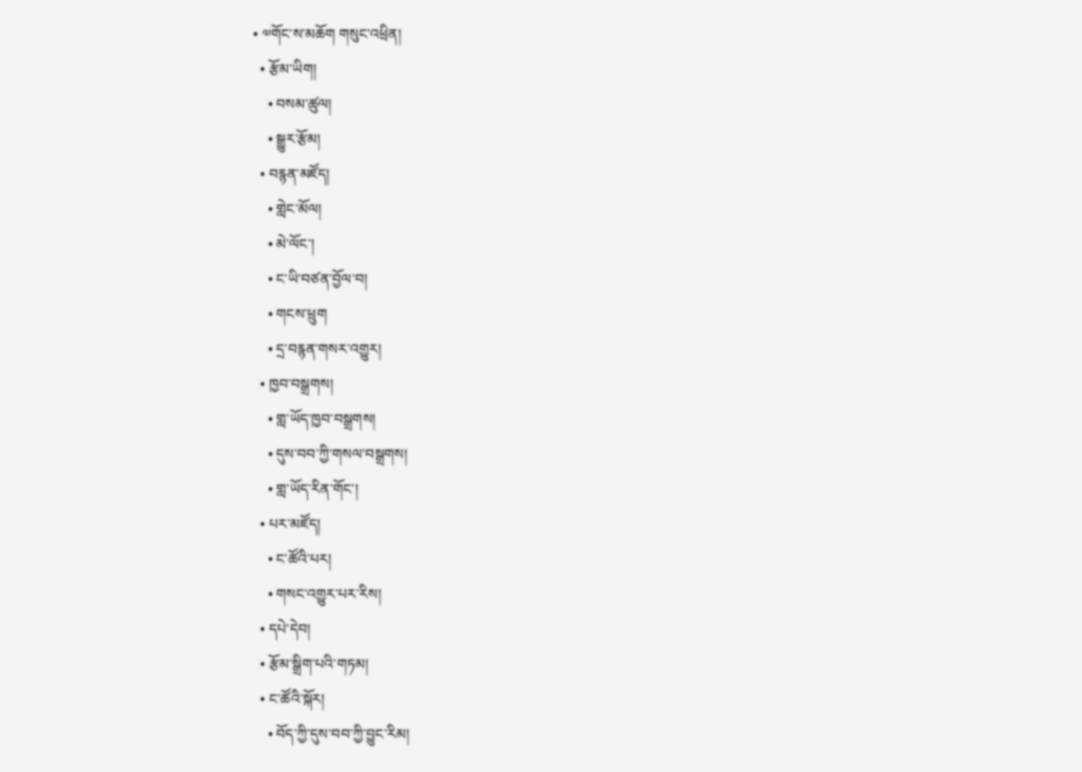• ༧གོང་ས་མཆོག གསུང་འཕྲིན།
  • རྩོམ་ཡིག།
    • བསམ་ཚུལ།
    • སྒྱུར་རྩོམ།
  • བརྙན་མཛོད།
    • གླེང་མོལ།
    • མེ་ལོང་།
    • ང་ཡི་བཙན་བྱོལ་བ།
    • གངས་ཕྲུག
    • དྲ་བརྙན་གསར་འགྱུར།
  • ཁྱབ་བསྒྲགས།
    • གླ་ཡོད་ཁྱབ་བསྒྲགས།
    • དུས་བབ་ཀྱི་གསལ་བསྒྲགས།
    • གླ་ཡོད་རིན་གོང་།
  • པར་མཛོད།
    • ང་ཚོའི་པར།
    • གསང་འགྱུར་པར་རིས།
  • དཔེ་དེབ།
  • རྩོམ་སྒྲིག་པའི་གཏམ།
  • ང་ཚོའི་སྐོར།
    • བོད་ཀྱི་དུས་བབ་ཀྱི་བྱུང་རིམ།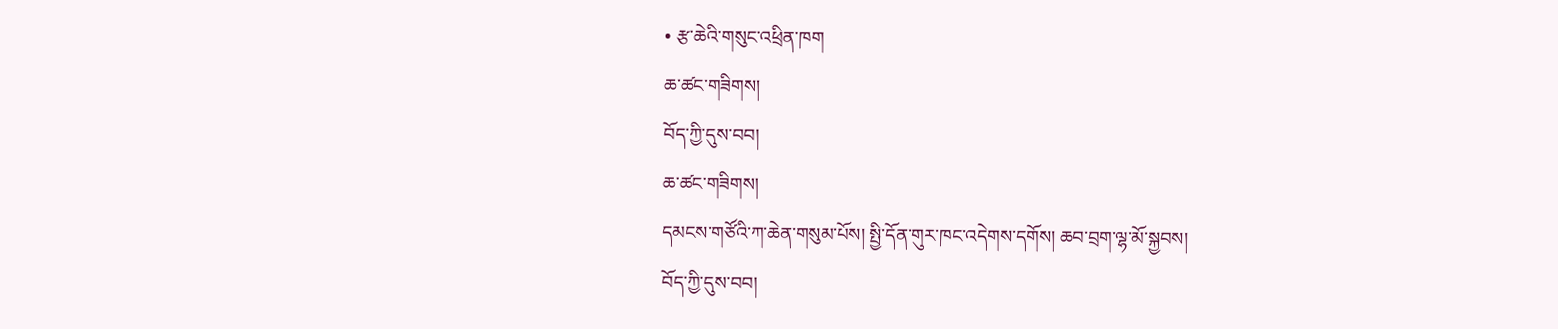• རྩ་ཆེའི་གསུང་འཕྲིན་ཁག
ཆ་ཚང་གཟིགས།
བོད་ཀྱི་དུས་བབ།
ཆ་ཚང་གཟིགས།
དམངས་གཙོའི་ཀ་ཆེན་གསུམ་པོས། སྤྱི་དོན་གུར་ཁང་འདེགས་དགོས། ཆབ་བྲག་ལྷ་མོ་སྐྱབས།
བོད་ཀྱི་དུས་བབ།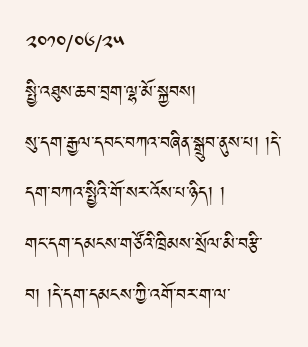༢༠༡༠/༠༦/༢༥
སྤྱི་འཐུས་ཆབ་བྲག་ལྷ་མོ་སྐྱབས།
སུ་དག་རྒྱལ་དབང་བཀའ་བཞིན་སྒྲུབ་ནུས་པ། །དེ་དག་བཀའ་སྤྱིའི་གོ་སར་འོས་པ་ཉིད། །
གང་དག་དམངས་གཙོའི་ཁྲིམས་སྲོལ་མི་བརྩི་བ། །དེ་དག་དམངས་ཀྱི་འགོ་བར་ག་ལ་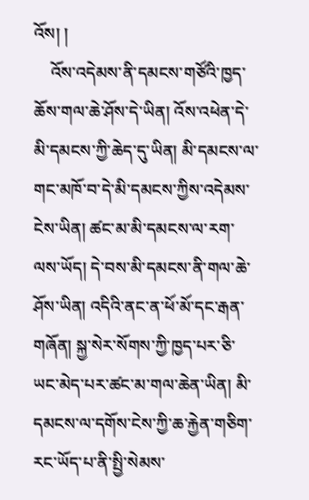འོས། །
    འོས་འདེམས་ནི་དམངས་གཙོའི་ཁྱད་ཆོས་གལ་ཆེ་ཤོས་དེ་ཡིན། འོས་འཕེན་དེ་མི་དམངས་ཀྱི་ཆེད་དུ་ཡིན། མི་དམངས་ལ་གང་མཁོ་བ་དེ་མི་དམངས་ཀྱིས་འདེམས་ངེས་ཡིན། ཚང་མ་མི་དམངས་ལ་རག་ལས་ཡོད། དེ་བས་མི་དམངས་ནི་གལ་ཆེ་ཤོས་ཡིན། འདིའི་ནང་ན་ཕོ་མོ་དང་རྒན་གཞོན། སྐྱ་སེར་སོགས་ཀྱི་ཁྱད་པར་ཅི་ཡང་མེད་པར་ཚང་མ་གལ་ཆེན་ཡིན། མི་དམངས་ལ་དགོས་ངེས་ཀྱི་ཆ་རྐྱེན་གཅིག་རང་ཡོད་པ་ནི་སྤྱི་སེམས་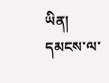ཡིན། དམངས་ལ་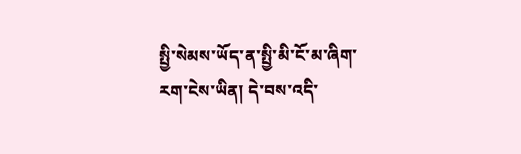སྤྱི་སེམས་ཡོད་ན་སྤྱི་མི་ངོ་མ་ཞིག་རག་ངེས་ཡིན། དེ་བས་འདི་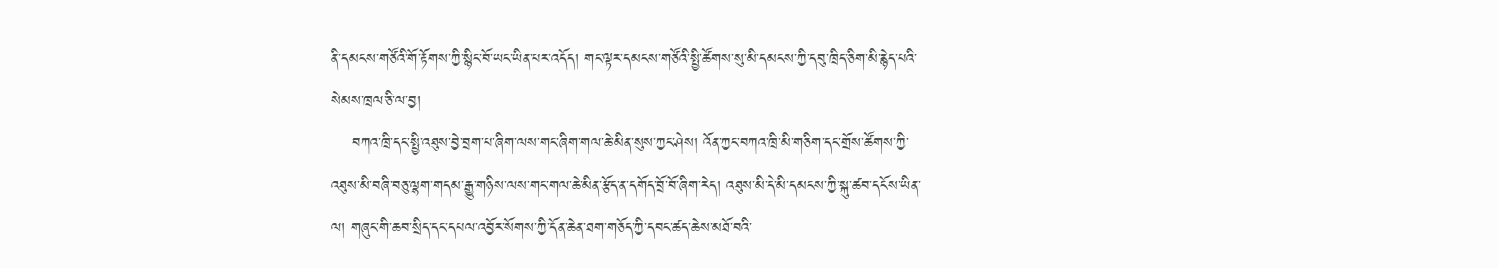ནི་དམངས་གཙོའི་གོ་རྟོགས་ཀྱི་སྙིང་བོ་ཡང་ཡིན་པར་འདོད། གང་ལྟར་དམངས་གཙོའི་སྤྱི་ཚོགས་སུ་མི་དམངས་ཀྱི་དབུ་ཁྲིད་ཅིག་མི་རྙེད་པའི་སེམས་ཁྲལ་ཅི་ལ་བྱ།
    བཀའ་ཁྲི་དང་སྤྱི་འཐུས་བྱེ་བྲག་པ་ཞིག་ལས་གང་ཞིག་གལ་ཆེ་མིན་སུས་ཀྱང་ཤེས། འོན་ཀྱང་བཀའ་ཁྲི་མི་གཅིག་དང་གྲོས་ཚོགས་ཀྱི་འཐུས་མི་བཞི་བཅུ་ལྷག་གདམ་རྒྱུ་གཉིས་ལས་གང་གལ་ཆེ་མིན་རྩོད་ན་དགོད་བྲོ་བོ་ཞིག་རེད། འཐུས་མི་དེ་མི་དམངས་ཀྱི་སྐུ་ཚབ་དངོས་ཡིན་ལ། གཞུང་གི་ཆབ་སྲིད་དང་དཔལ་འབྱོར་སོགས་ཀྱི་དོན་ཆེན་ཐག་གཅོད་ཀྱི་དབང་ཚད་ཆེས་མཐོ་བའི་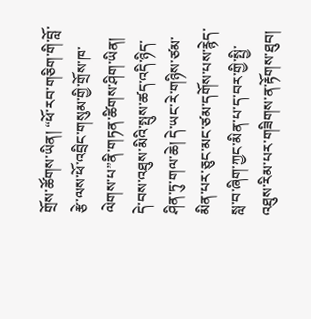གྲོས་ཚོགས་ཡིན། “ཕོ་རབ་གཅིག་གི་བློ་རྩེ་ལས་ཕོ་འབྲིང་གསུམ་གྱི་གྲོས་ཁ་ལེགས་པ”ནི་གཏན་ཚིགས་ཤིག་ཡིན། དེ་བས་འཐུས་མིའི་སྤུས་ཚད་འདི་ཉིད་ཤིན་ཏུ་གལ་ཆེ། དེ་ཡང་རེ་གཉིས་ཙམ་མིན་པར་ཅུང་མང་ཙམ་དགོས་པས་རྙེད་སླ་བ་ཞིག་ཀྱང་མིན་པ་ད་བར་གྱི་སྤྱི་འཐུས་རིམ་པར་གཟིགས་ན་རྟོགས་ཐུབ།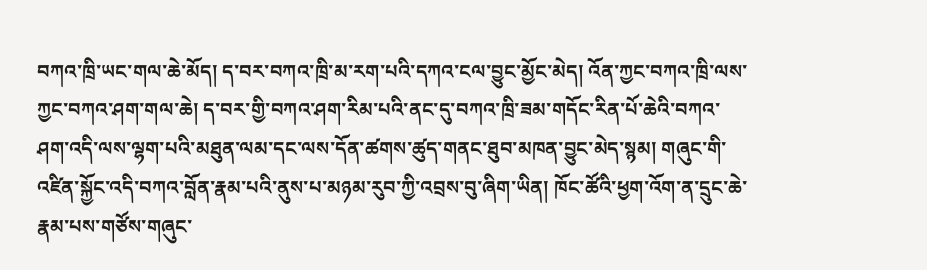བཀའ་ཁྲི་ཡང་གལ་ཆེ་མོད། ད་བར་བཀའ་ཁྲི་མ་རག་པའི་དཀའ་ངལ་བྱུང་མྱོང་མེད། འོན་ཀྱང་བཀའ་ཁྲི་ལས་ཀྱང་བཀའ་ཤག་གལ་ཆེ། ད་བར་གྱི་བཀའ་ཤག་རིམ་པའི་ནང་དུ་བཀའ་ཁྲི་ཟམ་གདོང་རིན་པོ་ཆེའི་བཀའ་ཤག་འདི་ལས་ལྷག་པའི་མཐུན་ལམ་དང་ལས་དོན་ཚགས་ཚུད་གནང་ཐུབ་མཁན་བྱུང་མེད་སྙམ། གཞུང་གི་འཛིན་སྐྱོང་འདི་བཀའ་བློན་རྣམ་པའི་ནུས་པ་མཉམ་རུབ་ཀྱི་འབྲས་བུ་ཞིག་ཡིན། ཁོང་ཚོའི་ཕྱག་འོག་ན་དྲུང་ཆེ་རྣམ་པས་གཙོས་གཞུང་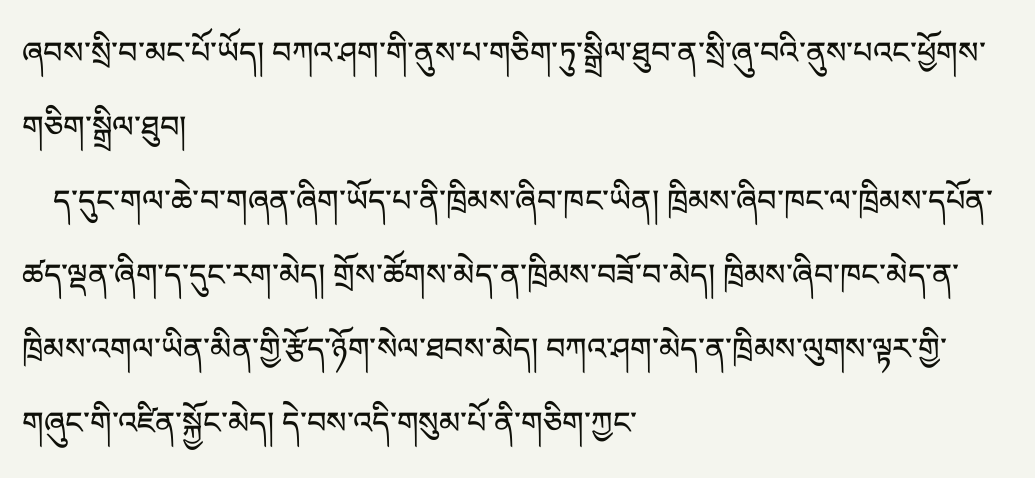ཞབས་སྲི་བ་མང་པོ་ཡོད། བཀའ་ཤག་གི་ནུས་པ་གཅིག་ཏུ་སྒྲིལ་ཐུབ་ན་སྲི་ཞུ་བའི་ནུས་པའང་ཕྱོགས་གཅིག་སྒྲིལ་ཐུབ།
    ད་དུང་གལ་ཆེ་བ་གཞན་ཞིག་ཡོད་པ་ནི་ཁྲིམས་ཞིབ་ཁང་ཡིན། ཁྲིམས་ཞིབ་ཁང་ལ་ཁྲིམས་དཔོན་ཚད་ལྡན་ཞིག་ད་དུང་རག་མེད། གྲོས་ཚོགས་མེད་ན་ཁྲིམས་བཟོ་བ་མེད། ཁྲིམས་ཞིབ་ཁང་མེད་ན་ཁྲིམས་འགལ་ཡིན་མིན་གྱི་རྩོད་ཉོག་སེལ་ཐབས་མེད། བཀའ་ཤག་མེད་ན་ཁྲིམས་ལུགས་ལྟར་གྱི་གཞུང་གི་འཛིན་སྐྱོང་མེད། དེ་བས་འདི་གསུམ་པོ་ནི་གཅིག་ཀྱང་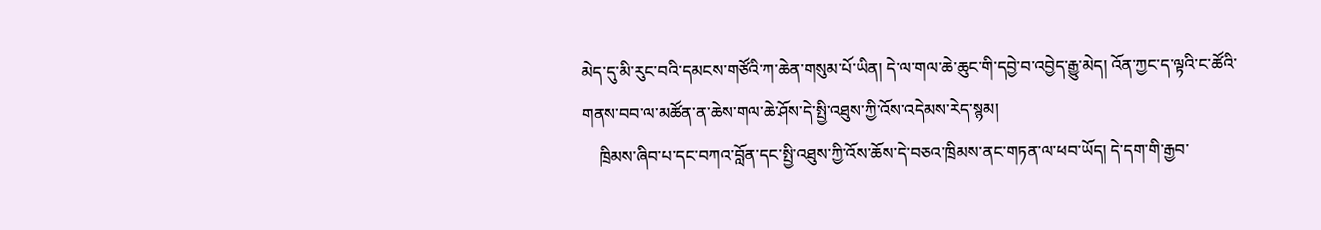མེད་དུ་མི་རུང་བའི་དམངས་གཙོའི་ཀ་ཆེན་གསུམ་པོ་ཡིན། དེ་ལ་གལ་ཆེ་ཆུང་གི་དབྱེ་བ་འབྱེད་རྒྱུ་མེད། འོན་ཀྱང་ད་ལྟའི་ང་ཚོའི་གནས་བབ་ལ་མཚོན་ན་ཆེས་གལ་ཆེ་ཤོས་དེ་སྤྱི་འཐུས་ཀྱི་འོས་འདེམས་རེད་སྙམ།
    ཁྲིམས་ཞིབ་པ་དང་བཀའ་བློན་དང་སྤྱི་འཐུས་ཀྱི་འོས་ཆོས་དེ་བཅའ་ཁྲིམས་ནང་གཏན་ལ་ཕབ་ཡོད། དེ་དག་གི་རྒྱབ་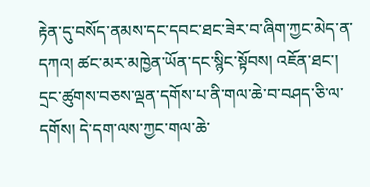རྟེན་དུ་བསོད་ནམས་དང་དབང་ཐང་ཟེར་བ་ཞིག་ཀྱང་མེད་ན་དཀའ། ཚང་མར་མཁྱེན་ཡོན་དང་སྙིང་སྟོབས། འཇོན་ཐང་། དྲང་ཚུགས་བཅས་ལྡན་དགོས་པ་ནི་གལ་ཆེ་བ་བཤད་ཅི་ལ་དགོས། དེ་དག་ལས་ཀྱང་གལ་ཆེ་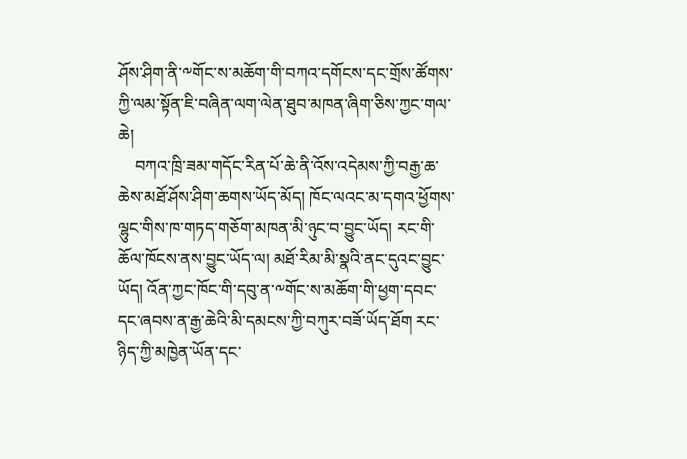ཤོས་ཤིག་ནི་༸གོང་ས་མཆོག་གི་བཀའ་དགོངས་དང་གྲོས་ཚོགས་ཀྱི་ལམ་སྟོན་ཇི་བཞིན་ལག་ལེན་ཐུབ་མཁན་ཞིག་ཅིས་ཀྱང་གལ་ཆེ།
    བཀའ་ཁྲི་ཟམ་གདོང་རིན་པོ་ཆེ་ནི་འོས་འདེམས་ཀྱི་བརྒྱ་ཆ་ཆེས་མཐོ་ཤོས་ཤིག་ཆགས་ཡོད་མོད། ཁོང་ལའང་མ་དགའ་ཕྱོགས་ལྷུང་གིས་ཁ་གཏད་གཅོག་མཁན་མི་ཉུང་བ་བྱུང་ཡོད། རང་གི་ཆོལ་ཁོངས་ནས་བྱུང་ཡོད་ལ། མཐོ་རིམ་མི་སྣའི་ནང་དུའང་བྱུང་ཡོད། འོན་ཀྱང་ཁོང་གི་དབུ་ན་༸གོང་ས་མཆོག་གི་ཕྱག་དབང་དང་ཞབས་ན་རྒྱ་ཆེའི་མི་དམངས་ཀྱི་བཀུར་བཟོ་ཡོད་ཐོག རང་ཉིད་ཀྱི་མཁྱེན་ཡོན་དང་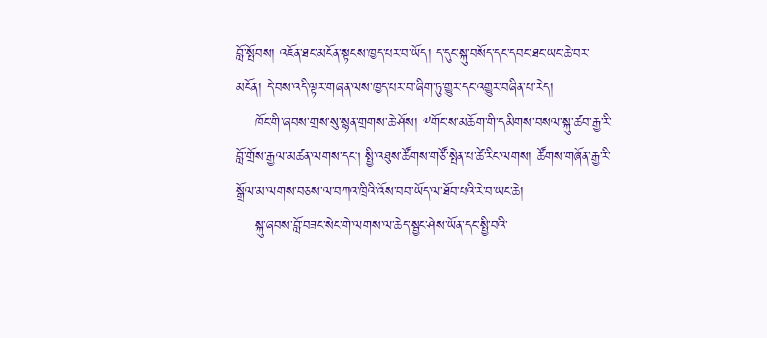བློ་སྤོབས། འཇོན་ཐང་མངོན་སྟངས་ཁྱད་པར་བ་ཡོད། ད་དུང་སྐུ་བསོད་དང་དབང་ཐང་ཡང་ཆེ་བར་མངོན། དེ་བས་འདི་ལྟར་གཞན་ལས་ཁྱད་པར་བ་ཞིག་ཏུ་གྱུར་དང་འགྱུར་བཞིན་པ་རེད།
    ཁོང་གི་ཞབས་གྲས་སུ་སྙན་གྲགས་ཆེ་ཤོས། ༸གོང་ས་མཆོག་གི་དམིགས་བསལ་སྐུ་ཚབ་རྒྱ་རི་བློ་གྲོས་རྒྱལ་མཚན་ལགས་དང། སྤྱི་འཐུས་ཚོགས་གཙོ་སྤེན་པ་ཚེ་རིང་ལགས། ཚོགས་གཞོན་རྒྱ་རི་སྒྲོལ་མ་ལགས་བཅས་ལ་བཀའ་ཁྲིའི་འོས་བབ་ཡོད་ལ་ཐོབ་པའི་རེ་བ་ཡང་ཆེ།
    སྐུ་ཞབས་བློ་བཟང་སེང་གེ་ལགས་ལ་ཆེད་སྦྱང་ཤེས་ཡོན་དང་སྤྱི་བའི་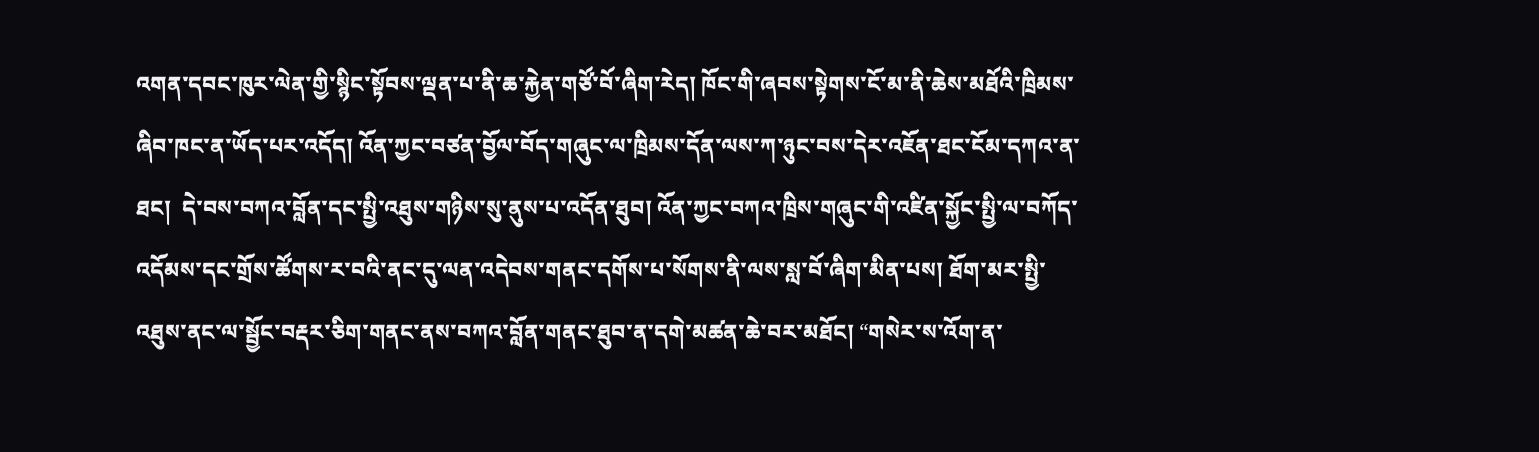འགན་དབང་ཁུར་ལེན་གྱི་སྙིང་སྟོབས་ལྡན་པ་ནི་ཆ་རྐྱེན་གཙོ་བོ་ཞིག་རེད། ཁོང་གི་ཞབས་སྟེགས་ངོ་མ་ནི་ཆེས་མཐོའི་ཁྲིམས་ཞིབ་ཁང་ན་ཡོད་པར་འདོད། འོན་ཀྱང་བཙན་བྱོལ་བོད་གཞུང་ལ་ཁྲིམས་དོན་ལས་ཀ་ཉུང་བས་དེར་འཇོན་ཐང་ངོམ་དཀའ་ན་ཐང།  དེ་བས་བཀའ་བློན་དང་སྤྱི་འཐུས་གཉིས་སུ་ནུས་པ་འདོན་ཐུབ། འོན་ཀྱང་བཀའ་ཁྲིས་གཞུང་གི་འཛིན་སྐྱོང་སྤྱི་ལ་བཀོད་འདོམས་དང་གྲོས་ཚོགས་ར་བའི་ནང་དུ་ལན་འདེབས་གནང་དགོས་པ་སོགས་ནི་ལས་སླ་བོ་ཞིག་མིན་པས། ཐོག་མར་སྤྱི་འཐུས་ནང་ལ་སྦྱོང་བརྡར་ཅིག་གནང་ནས་བཀའ་བློན་གནང་ཐུབ་ན་དགེ་མཚན་ཆེ་བར་མཐོང། “གསེར་ས་འོག་ན་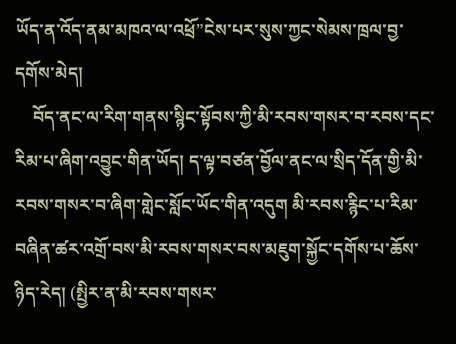ཡོད་ན་འོད་ནམ་མཁའ་ལ་འཕྲོ”ངེས་པར་སུས་ཀྱང་སེམས་ཁྲལ་བྱ་དགོས་མེད།
    བོད་ནང་ལ་རིག་གནས་སྙིང་སྟོབས་ཀྱི་མི་རབས་གསར་བ་རབས་དང་རིམ་པ་ཞིག་འབྱུང་གིན་ཡོད། ད་ལྟ་བཙན་བྱོལ་ནང་ལ་སྲིད་དོན་གྱི་མི་རབས་གསར་བ་ཞིག་གླེང་སློང་ཡོང་གིན་འདུག མི་རབས་རྙིང་པ་རིམ་བཞིན་ཚར་འགྲོ་བས་མི་རབས་གསར་བས་མཇུག་སྐྱོང་དགོས་པ་ཆོས་ཉིད་རེད། (སྤྱིར་ན་མི་རབས་གསར་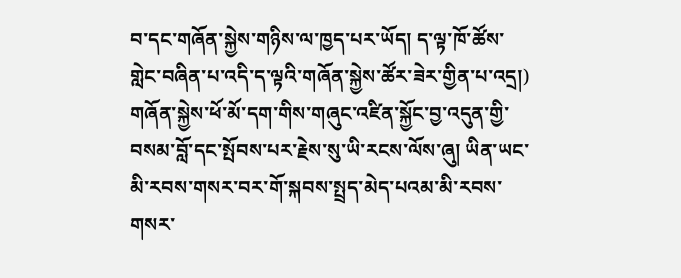བ་དང་གཞོན་སྐྱེས་གཉིས་ལ་ཁྱད་པར་ཡོད། ད་ལྟ་ཁོ་ཚོས་གླེང་བཞིན་པ་འདི་ད་ལྟའི་གཞོན་སྐྱེས་ཚོར་ཟེར་གྱིན་པ་འདྲ།) གཞོན་སྐྱེས་ཕོ་མོ་དག་གིས་གཞུང་འཛིན་སྐྱོང་བྱ་འདུན་གྱི་བསམ་བློ་དང་སྤོབས་པར་རྗེས་སུ་ཡི་རངས་ལོས་ཞུ། ཡིན་ཡང་མི་རབས་གསར་བར་གོ་སྐབས་སྤྲད་མེད་པའམ་མི་རབས་གསར་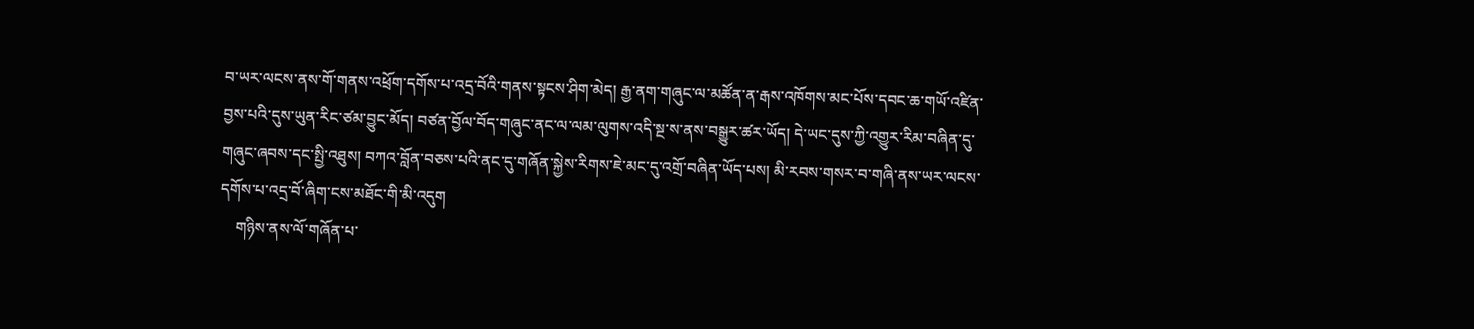བ་ཡར་ལངས་ནས་གོ་གནས་འཕྲོག་དགོས་པ་འདྲ་བོའི་གནས་སྟངས་ཤིག་མེད། རྒྱ་ནག་གཞུང་ལ་མཚོན་ན་རྒས་འཁོགས་མང་པོས་དབང་ཆ་གཡོ་འཛིན་བྱས་པའི་དུས་ཡུན་རིང་ཙམ་བྱུང་མོད། བཙན་བྱོལ་བོད་གཞུང་ནང་ལ་ལམ་ལུགས་འདི་སྔ་ས་ནས་བསྒྱུར་ཚར་ཡོད། དེ་ཡང་དུས་ཀྱི་འགྱུར་རིམ་བཞིན་དུ་གཞུང་ཞབས་དང་སྤྱི་འཐུས། བཀའ་བློན་བཅས་པའི་ནང་དུ་གཞོན་སྐྱེས་རིགས་ཇེ་མང་དུ་འགྲོ་བཞིན་ཡོད་པས། མི་རབས་གསར་བ་གཞི་ནས་ཡར་ལངས་དགོས་པ་འདྲ་བོ་ཞིག་ངས་མཐོང་གི་མི་འདུག
    གཉིས་ནས་ལོ་གཞོན་པ་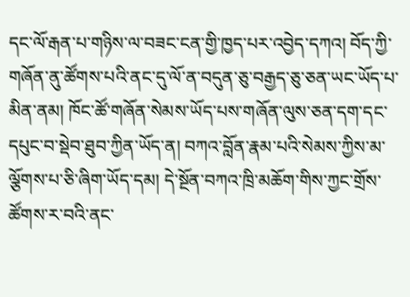དང་ལོ་རྒན་པ་གཉིས་ལ་བཟང་ངན་གྱི་ཁྱད་པར་འབྱེད་དཀའ། བོད་ཀྱི་གཞོན་ནུ་ཚོགས་པའི་ནང་དུ་ལོ་ན་བདུན་ཅུ་བརྒྱད་ཅུ་ཅན་ཡང་ཡོད་པ་མིན་ནམ། ཁོང་ཚོ་གཞོན་སེམས་ཡོད་པས་གཞོན་ལུས་ཅན་དག་དང་དཔུང་བ་སྡེབ་ཐུབ་ཀྱིན་ཡོད་ན། བཀའ་བློན་རྣམ་པའི་སེམས་ཀྱིས་མ་ལྕོགས་པ་ཅི་ཞིག་ཡོད་དམ། དེ་སྔོན་བཀའ་ཁྲི་མཆོག་གིས་ཀྱང་གྲོས་ཚོགས་ར་བའི་ནང་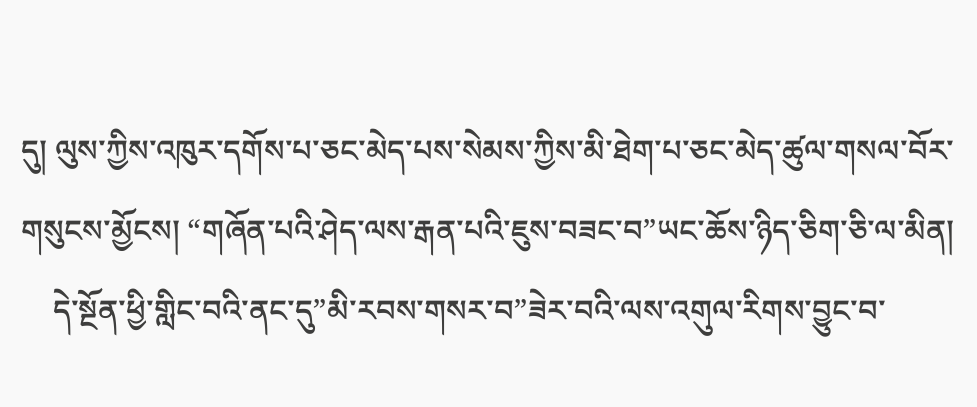དུ། ལུས་ཀྱིས་འཁུར་དགོས་པ་ཅང་མེད་པས་སེམས་ཀྱིས་མི་ཐེག་པ་ཅང་མེད་ཚུལ་གསལ་བོར་གསུངས་མྱོངས། “གཞོན་པའི་ཤེད་ལས་རྒན་པའི་ཇུས་བཟང་བ”ཡང་ཆོས་ཉིད་ཅིག་ཅི་ལ་མིན།
    དེ་སྔོན་ཕྱི་གླིང་བའི་ནང་དུ”མི་རབས་གསར་བ”ཟེར་བའི་ལས་འགུལ་རིགས་བྱུང་བ་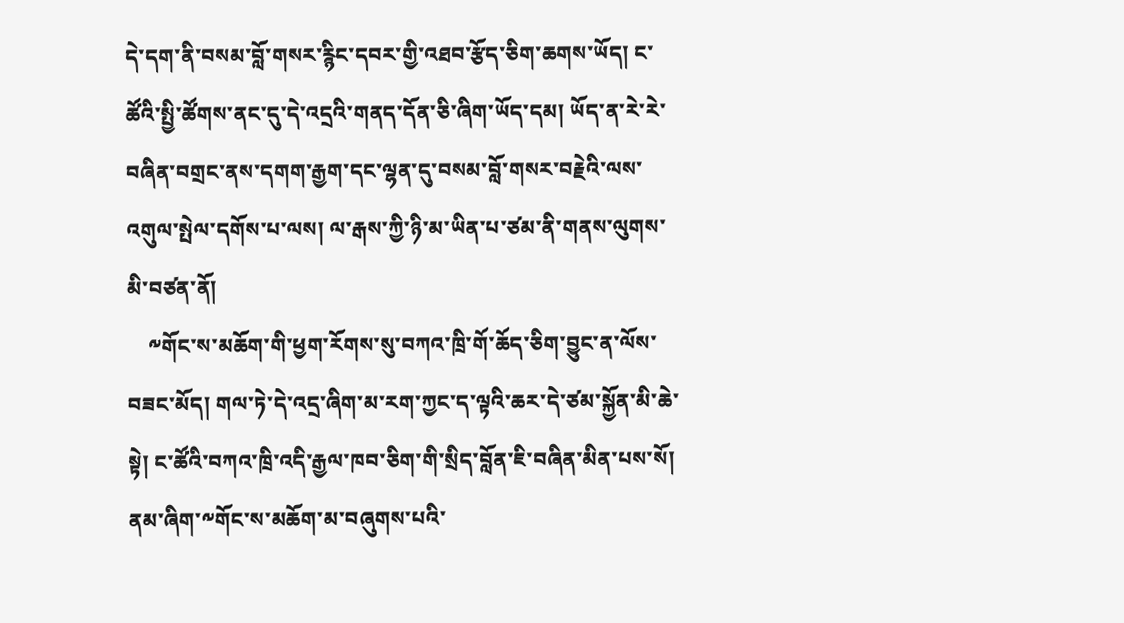དེ་དག་ནི་བསམ་བློ་གསར་རྙིང་དབར་གྱི་འཐབ་རྩོད་ཅིག་ཆགས་ཡོད། ང་ཚོའི་སྤྱི་ཚོགས་ནང་དུ་དེ་འདྲའི་གནད་དོན་ཅི་ཞིག་ཡོད་དམ། ཡོད་ན་རེ་རེ་བཞིན་བགྲང་ནས་དགག་རྒྱག་དང་ལྷན་དུ་བསམ་བློ་གསར་བརྗེའི་ལས་འགུལ་སྤེལ་དགོས་པ་ལས། ལ་རྒས་ཀྱི་ཉི་མ་ཡིན་པ་ཙམ་ནི་གནས་ལུགས་མི་བཙན་ནོ།
    ༸གོང་ས་མཆོག་གི་ཕྱག་རོགས་སུ་བཀའ་ཁྲི་གོ་ཆོད་ཅིག་བྱུང་ན་ལོས་བཟང་མོད། གལ་ཏེ་དེ་འདྲ་ཞིག་མ་རག་ཀྱང་ད་ལྟའི་ཆར་དེ་ཙམ་སྐྱོན་མི་ཆེ་སྟེ། ང་ཚོའི་བཀའ་ཁྲི་འདི་རྒྱལ་ཁབ་ཅིག་གི་སྲིད་བློན་ཇི་བཞིན་མིན་པས་སོ། ནམ་ཞིག་༸གོང་ས་མཆོག་མ་བཞུགས་པའི་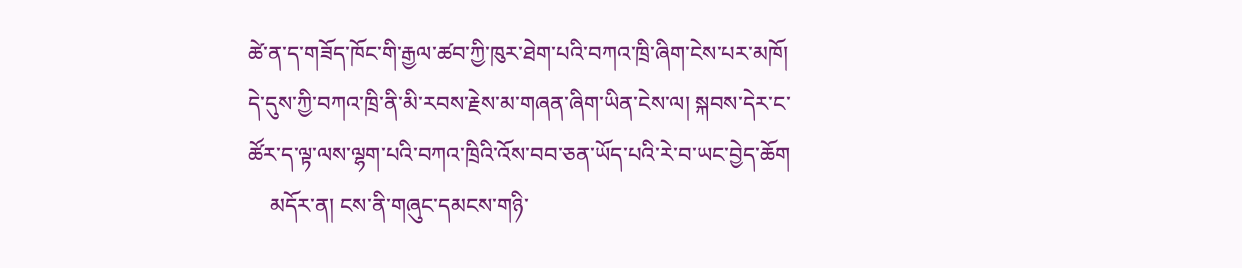ཚེ་ན་ད་གཟོད་ཁོང་གི་རྒྱལ་ཚབ་ཀྱི་ཁུར་ཐེག་པའི་བཀའ་ཁྲི་ཞིག་ངེས་པར་མཁོ། དེ་དུས་ཀྱི་བཀའ་ཁྲི་ནི་མི་རབས་རྗེས་མ་གཞན་ཞིག་ཡིན་ངེས་ལ། སྐབས་དེར་ང་ཚོར་ད་ལྟ་ལས་ལྷག་པའི་བཀའ་ཁྲིའི་འོས་བབ་ཅན་ཡོད་པའི་རེ་བ་ཡང་བྱེད་ཆོག
    མདོར་ན། ངས་ནི་གཞུང་དམངས་གཉི་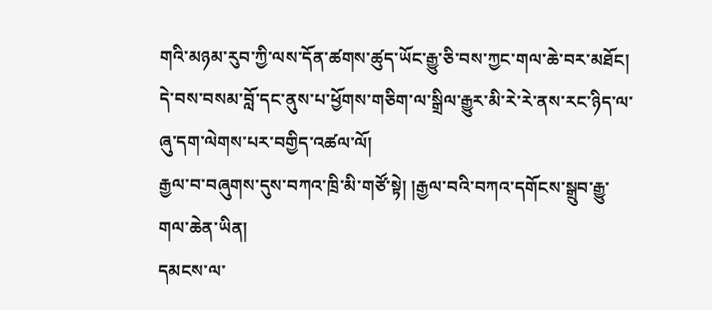གའི་མཉམ་རུབ་ཀྱི་ལས་དོན་ཚགས་ཚུད་ཡོང་རྒྱུ་ཅི་བས་ཀྱང་གལ་ཆེ་བར་མཐོང། དེ་བས་བསམ་བློ་དང་ནུས་པ་ཕྱོགས་གཅིག་ལ་སྒྲིལ་རྒྱུར་མི་རེ་རེ་ནས་རང་ཉིད་ལ་ཞུ་དག་ལེགས་པར་བགྱིད་འཚལ་ལོ།
རྒྱལ་བ་བཞུགས་དུས་བཀའ་ཁྲི་མི་གཙོ་སྟེ། །རྒྱལ་བའི་བཀའ་དགོངས་སྒྲུབ་རྒྱུ་གལ་ཆེན་ཡིན།
དམངས་ལ་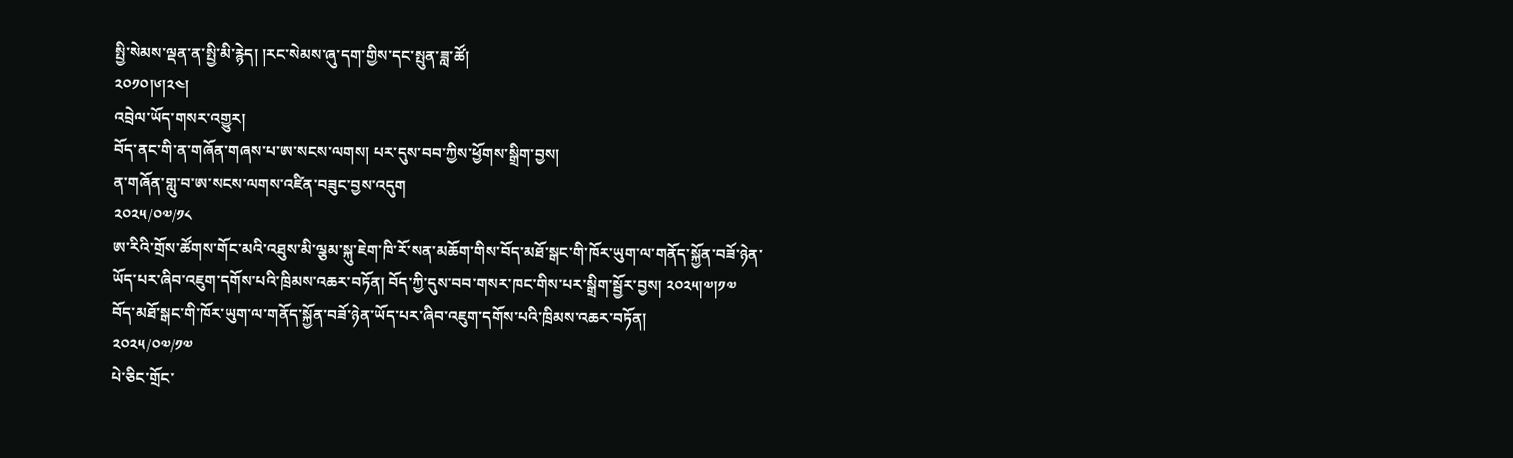སྤྱི་སེམས་ལྡན་ན་སྤྱི་མི་རྙེད། །རང་སེམས་ཞུ་དག་གྱིས་དང་སྤུན་ཟླ་ཚོ།
༢༠༡༠།༦།༢༤།
འབྲེལ་ཡོད་གསར་འགྱུར།
བོད་ནང་གི་ན་གཞོན་གཞས་པ་ཨ་སངས་ལགས། པར་དུས་བབ་ཀྱིས་ཕྱོགས་སྒྲིག་བྱས།
ན་གཞོན་གླུ་བ་ཨ་སངས་ལགས་འཛིན་བཟུང་བྱས་འདུག
༢༠༢༥/༠༧/༡༨
ཨ་རིའི་གྲོས་ཚོགས་གོང་མའི་འཐུས་མི་ལྕམ་སྐུ་ཇེག་ཁི་རོ་སན་མཆོག་གིས་བོད་མཐོ་སྒང་གི་ཁོར་ཡུག་ལ་གནོད་སྐྱོན་བཟོ་ཉེན་ཡོད་པར་ཞིབ་འཇུག་དགོས་པའི་ཁྲིམས་འཆར་བཏོན། བོད་ཀྱི་དུས་བབ་གསར་ཁང་གིས་པར་སྒྲིག་སྦྱོར་བྱས། ༢༠༢༥།༧།༡༧
བོད་མཐོ་སྒང་གི་ཁོར་ཡུག་ལ་གནོད་སྐྱོན་བཟོ་ཉེན་ཡོད་པར་ཞིབ་འཇུག་དགོས་པའི་ཁྲིམས་འཆར་བཏོན།
༢༠༢༥/༠༧/༡༧
པེ་ཅིང་གྲོང་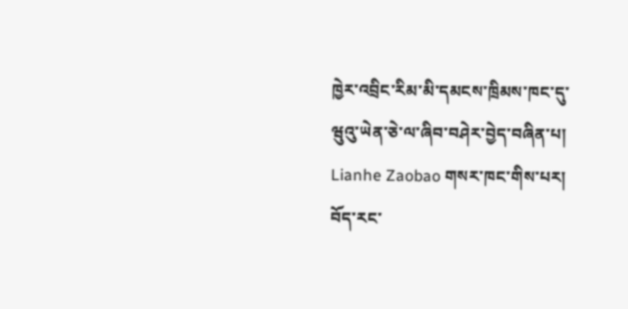ཁྱེར་འབྲིང་རིམ་མི་དམངས་ཁྲིམས་ཁང་དུ་ཝུའུ་ཡེན་ཅེ་ལ་ཞིབ་བཤེར་བྱེད་བཞིན་པ། Lianhe Zaobao གསར་ཁང་གིས་པར།
བོད་རང་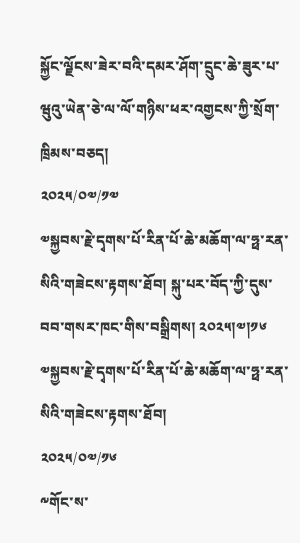སྐྱོང་ལྗོངས་ཟེར་བའི་དམར་ཤོག་དྲུང་ཆེ་ཟུར་པ་ཝུའུ་ཡེན་ཅེ་ལ་ལོ་གཉིས་ཕར་འགྱངས་ཀྱི་སྲོག་ཁྲིམས་བཅད།
༢༠༢༥/༠༧/༡༧
༧སྐྱབས་རྗེ་དྭགས་པོ་རིན་པོ་ཆེ་མཆོག་ལ་ཧྥ་རན་སིའི་གཟེངས་རྟགས་ཐོབ། སྐུ་པར་བོད་ཀྱི་དུས་བབ་གསར་ཁང་གིས་བསྒྲིགས། ༢༠༢༥།༧།༡༦
༧སྐྱབས་རྗེ་དྭགས་པོ་རིན་པོ་ཆེ་མཆོག་ལ་ཧྥ་རན་སིའི་གཟེངས་རྟགས་ཐོབ།
༢༠༢༥/༠༧/༡༦
༸གོང་ས་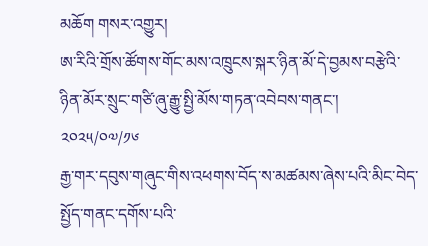མཆོག གསར་འགྱུར།
ཨ་རིའི་གྲོས་ཚོགས་གོང་མས་འཁྲུངས་སྐར་ཉིན་མོ་དེ་བྱམས་བརྩེའི་ཉིན་མོར་སྲུང་གཙི་ཞུ་རྒྱུ་སྤྱི་མོས་གཏན་འབེབས་གནང་།
༢༠༢༥/༠༧/༡༦
རྒྱ་གར་དབུས་གཞུང་གིས་འཕགས་བོད་ས་མཚམས་ཞེས་པའི་མིང་བེད་སྤྱོད་གནང་དགོས་པའི་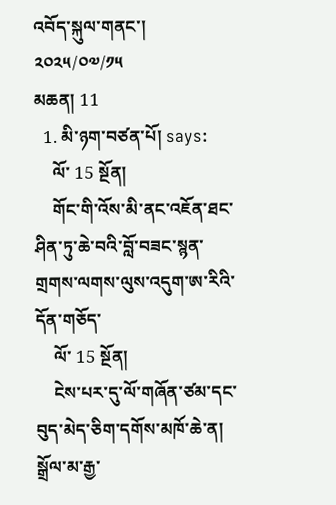འབོད་སྐུལ་གནང་།
༢༠༢༥/༠༧/༡༥
མཆན། 11
  1. མི་ཉག་བཙན་པོ། says:
    ལོ་ 15 སྔོན།
    གོང་གི་འོས་མི་ནང་འཇོན་ཐང་ཤིན་ཏུ་ཆེ་བའི་བློ་བཟང་སྙན་གྲགས་ལགས་ལུས་འདུག་ཨ་རིའི་དོན་གཅོད་
    ལོ་ 15 སྔོན།
    ངེས་པར་དུ་ལོ་གཞོན་ཙམ་དང་བུད་མེད་ཅིག་དགོས་མཁོ་ཆེ་ན། སྒྲོལ་མ་རྒྱ་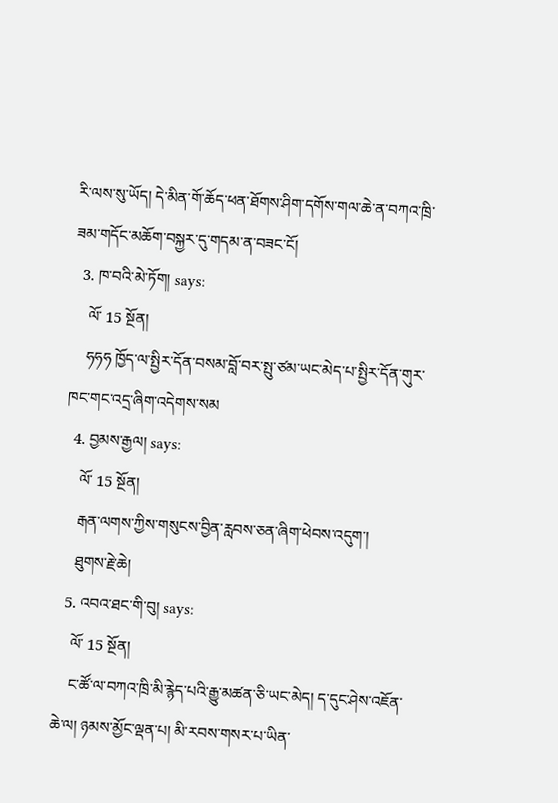རི་ལས་སུ་ཡོད། དེ་མིན་གོ་ཆོད་ཕན་ཐོགས་ཤིག་དགོས་གལ་ཆེ་ན་བཀའ་ཁྲི་ཟམ་གདོང་མཆོག་བསྐྱར་དུ་གདམ་ན་བཟང་ངོ།
  3. ཁ་བའི་མེ་ཏོག། says:
    ལོ་ 15 སྔོན།
    ཧཧཧ ཁྱོད་ལ་སྤྱིར་དོན་བསམ་བློ་བར་སྤུ་ཙམ་ཡང་མེད་པ་སྤྱིར་དོན་གུར་ཁང་གང་འདྲ་ཞིག་འདེགས་སམ
  4. བྱམས་རྒྱལ། says:
    ལོ་ 15 སྔོན།
    རྒན་ལགས་ཀྱིས་གསུངས་བྱིན་རླབས་ཅན་ཞིག་ཕེབས་འདུག་།
    ཐུགས་རྗེ་ཆེ།
  5. འབའ་ཐང་གི་བུ། says:
    ལོ་ 15 སྔོན།
    ང་ཚོ་ལ་བཀའ་ཁྲི་མི་རྙེད་པའི་རྒྱུ་མཚན་ཅི་ཡང་མེད། ད་དུང་ཤེས་འཇོན་ཆེ་ལ། ཉམས་མྱོང་ལྡན་པ། མི་རབས་གསར་པ་ཡིན་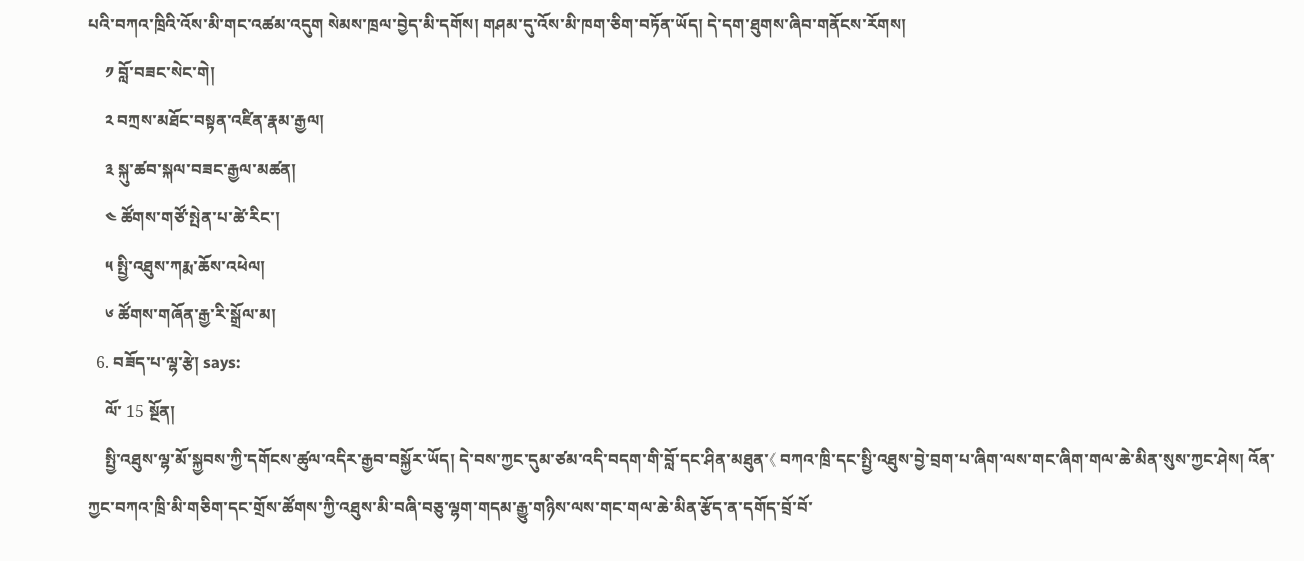པའི་བཀའ་ཁྲིའི་འོས་མི་གང་འཚམ་འདུག སེམས་ཁྲལ་བྱེད་མི་དགོས། གཤམ་དུ་འོས་མི་ཁག་ཅིག་བཏོན་ཡོད། དེ་དག་ཐུགས་ཞིབ་གནོངས་རོགས།
    ༡ བློ་བཟང་སེང་གེ།
    ༢ བཀྲས་མཐོང་བསྟན་འཛིན་རྣམ་རྒྱལ།
    ༣ སྐུ་ཚབ་སྐལ་བཟང་རྒྱལ་མཚན།
    ༤ ཚོགས་གཙོ་སྤེན་པ་ཚེ་རིང་།
    ༥ སྤྱི་འཐུས་ཀརྨ་ཆོས་འཕེལ།
    ༦ ཚོགས་གཞོན་རྒྱ་རི་སྒྲོལ་མ།
  6. བཟོད་པ་ལྷ་རྩེ། says:
    ལོ་ 15 སྔོན།
    སྤྱི་འཐུས་ལྷ་མོ་སྐྱབས་ཀྱི་དགོངས་ཚུལ་འདིར་རྒྱབ་བསྐྱོར་ཡོད། དེ་བས་ཀྱང་དུམ་ཙམ་འདི་བདག་གི་བློ་དང་ཤིན་མཐུན་《 བཀའ་ཁྲི་དང་སྤྱི་འཐུས་བྱེ་བྲག་པ་ཞིག་ལས་གང་ཞིག་གལ་ཆེ་མིན་སུས་ཀྱང་ཤེས། འོན་ཀྱང་བཀའ་ཁྲི་མི་གཅིག་དང་གྲོས་ཚོགས་ཀྱི་འཐུས་མི་བཞི་བཅུ་ལྷག་གདམ་རྒྱུ་གཉིས་ལས་གང་གལ་ཆེ་མིན་རྩོད་ན་དགོད་བྲོ་བོ་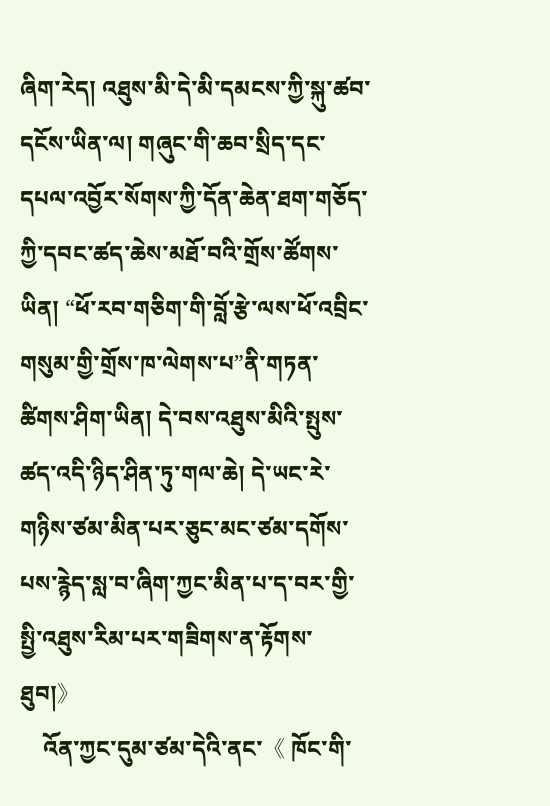ཞིག་རེད། འཐུས་མི་དེ་མི་དམངས་ཀྱི་སྐུ་ཚབ་དངོས་ཡིན་ལ། གཞུང་གི་ཆབ་སྲིད་དང་དཔལ་འབྱོར་སོགས་ཀྱི་དོན་ཆེན་ཐག་གཅོད་ཀྱི་དབང་ཚད་ཆེས་མཐོ་བའི་གྲོས་ཚོགས་ཡིན། “ཕོ་རབ་གཅིག་གི་བློ་རྩེ་ལས་ཕོ་འབྲིང་གསུམ་གྱི་གྲོས་ཁ་ལེགས་པ”ནི་གཏན་ཚིགས་ཤིག་ཡིན། དེ་བས་འཐུས་མིའི་སྤུས་ཚད་འདི་ཉིད་ཤིན་ཏུ་གལ་ཆེ། དེ་ཡང་རེ་གཉིས་ཙམ་མིན་པར་ཅུང་མང་ཙམ་དགོས་པས་རྙེད་སླ་བ་ཞིག་ཀྱང་མིན་པ་ད་བར་གྱི་སྤྱི་འཐུས་རིམ་པར་གཟིགས་ན་རྟོགས་ཐུབ།》
    འོན་ཀྱང་དུམ་ཙམ་དེའི་ནང་《 ཁོང་གི་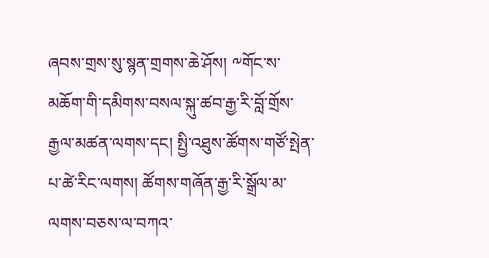ཞབས་གྲས་སུ་སྙན་གྲགས་ཆེ་ཤོས། ༸གོང་ས་མཆོག་གི་དམིགས་བསལ་སྐུ་ཚབ་རྒྱ་རི་བློ་གྲོས་རྒྱལ་མཚན་ལགས་དང། སྤྱི་འཐུས་ཚོགས་གཙོ་སྤེན་པ་ཚེ་རིང་ལགས། ཚོགས་གཞོན་རྒྱ་རི་སྒྲོལ་མ་ལགས་བཅས་ལ་བཀའ་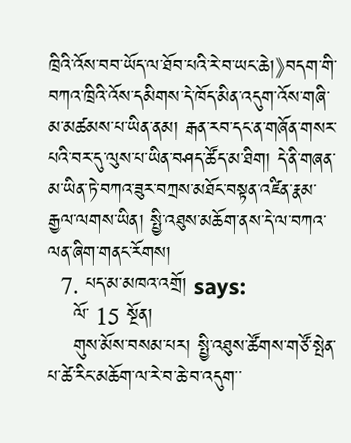ཁྲིའི་འོས་བབ་ཡོད་ལ་ཐོབ་པའི་རེ་བ་ཡང་ཆེ།》བདག་གི་བཀའ་ཁྲིའི་འོས་དམིགས་དེ་ཁོད་མིན་འདུག་འོས་གཞི་མ་མཚམས་པ་ཡིན་ནམ། རྒན་རབ་དང་ན་གཞོན་གསར་པའི་བར་དུ་ལུས་པ་ཡིན་བཤད་ཚོད་མ་ཐིག། དེ་ནི་གཞན་མ་ཡིན་ཏེ་བཀའ་ཟུར་བཀྲས་མཐོང་བསྟན་འཛིན་རྣམ་རྒྱལ་ལགས་ཡིན། སྤྱི་འཐུས་མཆོག་ནས་དེ་ལ་བཀའ་ལན་ཞིག་གནང་རོགས།
  7. པད་མ་མཁའ་འགྲོ། says:
    ལོ་ 15 སྔོན།
    གུས་མོས་བསམ་པར། སྤྱི་འཐུས་ཚོགས་གཙོ་སྤེན་པ་ཚེ་རིང་མཆོག་ལ་རེ་བ་ཆེ་བ་འདུག་་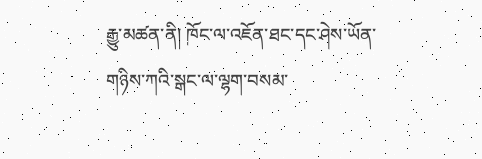རྒྱུ་མཚན་ནི། ཁོང་ལ་འཇོན་ཐང་དང་ཤེས་ཡོན་གཉིས་ཀའི་སྒང་ལ་ལྷག་བསམ་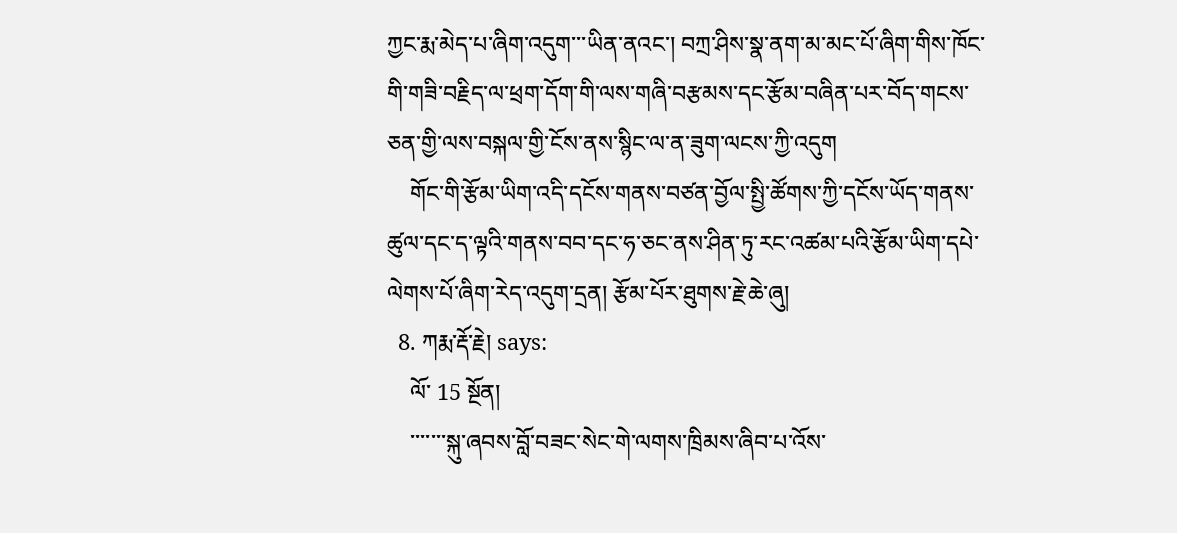ཀྱང་རྨ་མེད་པ་ཞིག་འདུག་་་ཡིན་ནའང་། བཀྲ་ཤིས་སྣ་ནག་མ་མང་པོ་ཞིག་གིས་ཁོང་གི་གཟི་བརྗིད་ལ་ཕྲག་དོག་གི་ལས་གཞི་བརྩམས་དང་རྩོམ་བཞིན་པར་བོད་གངས་ཅན་གྱི་ལས་བསྐལ་གྱི་ངོས་ནས་སྙིང་ལ་ན་ཟུག་ལངས་ཀྱི་འདུག
    གོང་གི་རྩོམ་ཡིག་འདི་དངོས་གནས་བཙན་བྱོལ་སྤྱི་ཚོགས་ཀྱི་དངོས་ཡོད་གནས་ཚུལ་དང་ད་ལྟའི་གནས་བབ་དང་ཧ་ཅང་ནས་ཤིན་ཏུ་རང་འཚམ་པའི་རྩོམ་ཡིག་དཔེ་ལེགས་པོ་ཞིག་རེད་འདུག་དྲན། རྩོམ་པོར་ཐུགས་རྗེ་ཆེ་ཞུ།
  8. ཀརྨ་རྡོ་རྗེ། says:
    ལོ་ 15 སྔོན།
    ་་་་་་་སྐུ་ཞབས་བློ་བཟང་སེང་གེ་ལགས་ཁྲིམས་ཞིབ་པ་འོས་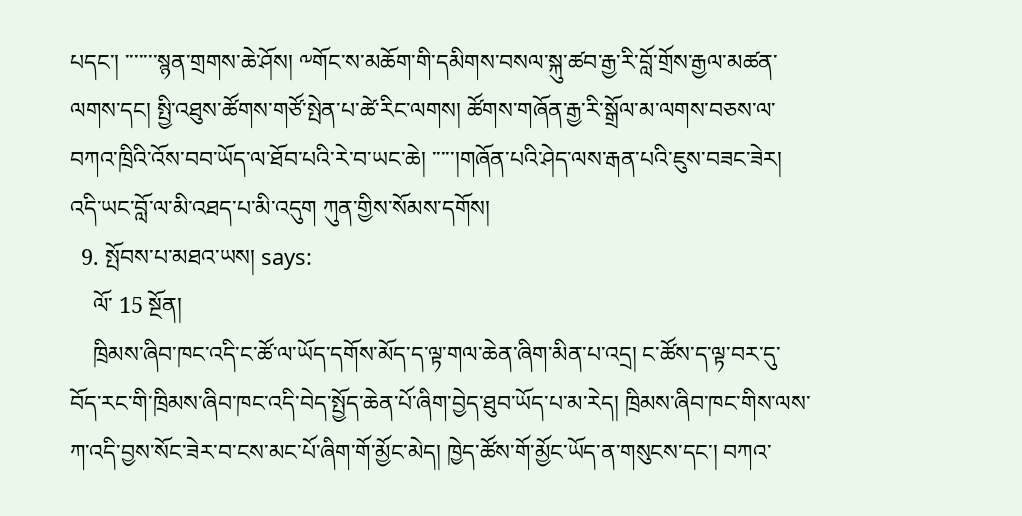པདང་། ་་་་་་་སྙན་གྲགས་ཆེ་ཤོས། ༸གོང་ས་མཆོག་གི་དམིགས་བསལ་སྐུ་ཚབ་རྒྱ་རི་བློ་གྲོས་རྒྱལ་མཚན་ལགས་དང། སྤྱི་འཐུས་ཚོགས་གཙོ་སྤེན་པ་ཚེ་རིང་ལགས། ཚོགས་གཞོན་རྒྱ་རི་སྒྲོལ་མ་ལགས་བཅས་ལ་བཀའ་ཁྲིའི་འོས་བབ་ཡོད་ལ་ཐོབ་པའི་རེ་བ་ཡང་ཆེ། ་་་་་།གཞོན་པའི་ཤེད་ལས་རྒན་པའི་ཇུས་བཟང་ཟེར། འདི་ཡང་བློ་ལ་མི་འཐད་པ་མི་འདུག ཀུན་གྱིས་སོམས་དགོས།
  9. སྤོབས་པ་མཐའ་ཡས། says:
    ལོ་ 15 སྔོན།
    ཁྲིམས་ཞིབ་ཁང་འདི་ང་ཚོ་ལ་ཡོད་དགོས་མོད་ད་ལྟ་གལ་ཆེན་ཞིག་མིན་པ་འདྲ། ང་ཚོས་ད་ལྟ་བར་དུ་བོད་རང་གི་ཁྲིམས་ཞིབ་ཁང་འདི་བེད་སྤྱོད་ཆེན་པོ་ཞིག་བྱེད་ཐུབ་ཡོད་པ་མ་རེད། ཁྲིམས་ཞིབ་ཁང་གིས་ལས་ཀ་འདི་བྱས་སོང་ཟེར་བ་ངས་མང་པོ་ཞིག་གོ་མྱོང་མེད། ཁྱེད་ཚོས་གོ་མྱོང་ཡོད་ན་གསུངས་དང་། བཀའ་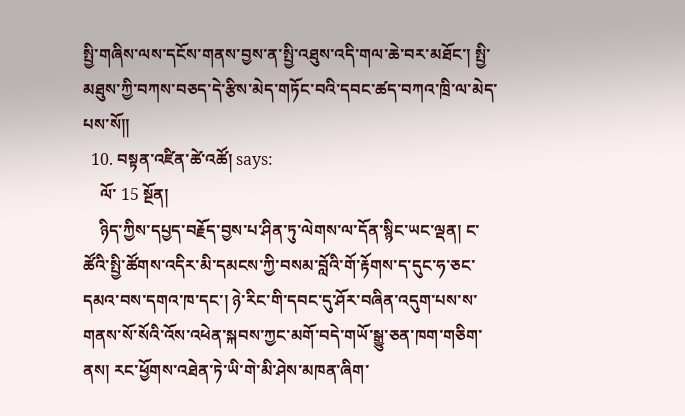སྤྱི་གཞིས་ལས་དངོས་གནས་བྱས་ན་སྤྱི་འཐུས་འདི་གལ་ཆེ་བར་མཐོང་། སྤྱི་མཐུས་ཀྱི་བཀས་བཅད་དེ་རྩིས་མེད་གཏོང་བའི་དབང་ཚད་བཀའ་ཁྲི་ལ་མེད་པས་སོ༎
  10. བསྟན་འཛིན་ཚེ་འཚོ། says:
    ལོ་ 15 སྔོན།
    ཉིད་ཀྱིས་དཔྱད་བརྗོད་བྱས་པ་ཤིན་ཏུ་ལེགས་ལ་དོན་སྙིང་ཡང་ལྡན། ང་ཚོའི་སྤྱི་ཚོགས་འདིར་མི་དམངས་ཀྱི་བསམ་བློའི་གོ་རྟོགས་ད་དུང་ཧ་ཅང་དམའ་བས་དགའ་ཁ་དང་། ཉེ་རིང་གི་དབང་དུ་ཤོར་བཞིན་འདུག་པས་ས་གནས་སོ་སོའི་འོས་འཕེན་སྐབས་ཀྱང་མགོ་བདེ་གཡོ་སྒྱུ་ཅན་ཁག་གཅིག་ནས། རང་ཕྱོགས་འཐེན་ཏེ་ཡི་གེ་མི་ཤེས་མཁན་ཞིག་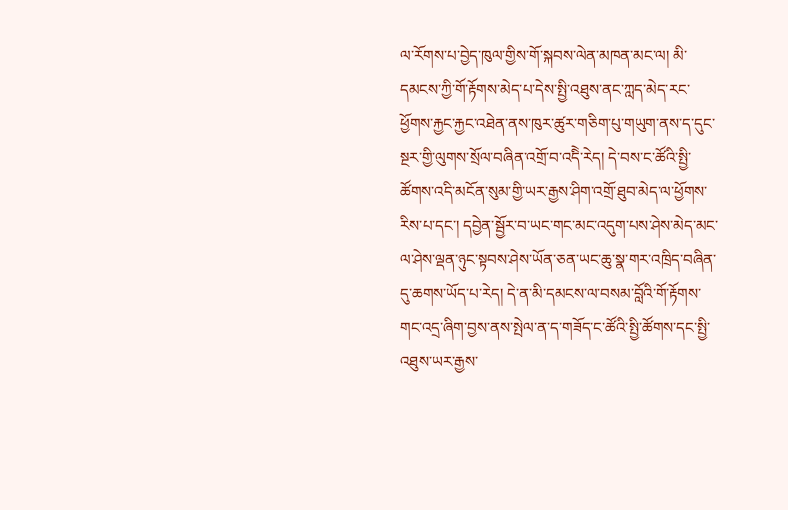ལ་རོགས་པ་བྱེད་ཁུལ་གྱིས་གོ་སྐབས་ལེན་མཁན་མང་ལ། མི་དམངས་ཀྱི་གོ་རྟོགས་མེད་པ་དེས་སྤྱི་འཐུས་ནང་ཀླད་མེད་རང་ཕྱོགས་རྐྱང་རྐྱང་འཐེན་ནས་ཁུར་ཚུར་གཅིག་པུ་གཡུག་ནས་ད་དུང་སྔར་གྱི་ལུགས་སྲོལ་བཞིན་འགྲོ་བ་འདིེ་རེད། དེ་བས་ང་ཚོའི་སྤྱི་ཚོགས་འདི་མངོན་སུམ་གྱི་ཡར་རྒྱས་ཤིག་འགྲོ་ཐུབ་མེད་ལ་ཕྱོགས་རིས་པ་དང་། དབྱེན་སྦྱོར་བ་ཡང་གང་མང་འདུག་པས་ཤེས་མེད་མང་ལ་ཤེས་ལྡན་ཉུང་སྟབས་ཤེས་ཡོན་ཅན་ཡང་ཆུ་སྣ་གར་འཁྲིད་བཞིན་དུ་ཆགས་ཡོད་པ་རེད། དེ་ན་མི་དམངས་ལ་བསམ་བློའི་གོ་རྟོགས་གང་འདྲ་ཞིག་བྱས་ནས་སྤེལ་ན་ད་གཟོད་ང་ཚོའི་སྤྱི་ཚོགས་དང་སྤྱི་འཐུས་ཡར་རྒྱས་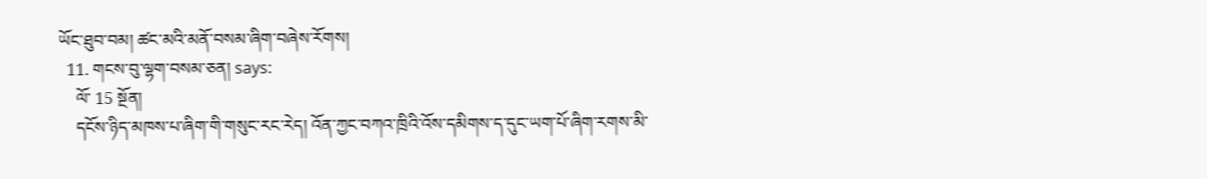ཡོང་ཐུབ་བམ། ཚང་མའི་མནོ་བསམ་ཞིག་བཞེས་རོགས།
  11. གངས་བུ་ལྷག་བསམ་ཅན། says:
    ལོ་ 15 སྔོན།
    དངོས་ཉིད་མཁས་པ་ཞིག་གི་གསུང་རང་རེད། འོན་ཀྱང་བཀའ་ཁྲིའི་འོས་དམིགས་ད་དུང་ཡག་པོ་ཞིག་རགས་མི་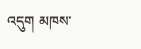འདུག མཁས་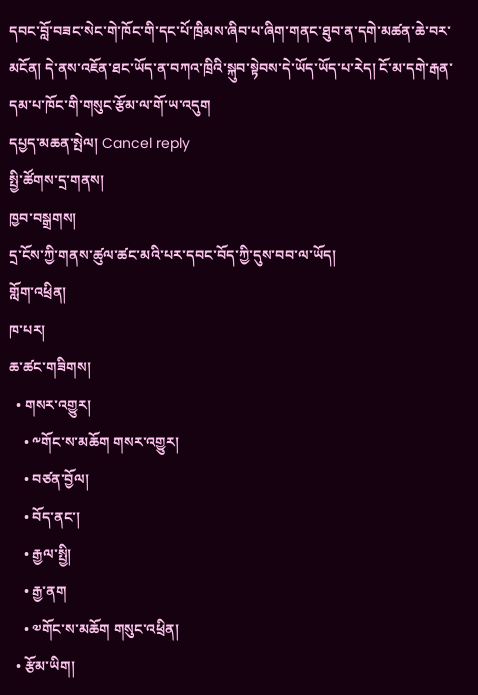དབང་བློ་བཟང་སེང་གེ་ཁོང་གི་དང་པོ་ཁྲིམས་ཞིབ་པ་ཞིག་གནང་ཐུབ་ན་དགེ་མཚན་ཆེ་བར་མངོན། དེ་ནས་འཇོན་ཐང་ཡོད་ན་བཀའ་ཁྲིའི་སྐུབ་སྟེབས་དེ་ཡོད་ཡོད་པ་རེད། ངོ་མ་དགེ་རྒན་དམ་པ་ཁོང་གི་གསུང་རྩོམ་ལ་གོ་ཡ་འདུག
དཔྱད་མཆན་སྤེལ། Cancel reply
སྤྱི་ཚོགས་དྲ་གནས།
ཁྱབ་བསྒྲགས།
དྲ་ངོས་ཀྱི་གནས་ཚུལ་ཚང་མའི་པར་དབང་བོད་ཀྱི་དུས་བབ་ལ་ཡོད།
གློག་འཕྲིན།
ཁ་པར།
ཆ་ཚང་གཟིགས།
  • གསར་འགྱུར།
    • ༸གོང་ས་མཆོག གསར་འགྱུར།
    • བཙན་བྱོལ།
    • བོད་ནང་།
    • རྒྱལ་སྤྱི།
    • རྒྱ་ནག
    • ༧གོང་ས་མཆོག གསུང་འཕྲིན།
  • རྩོམ་ཡིག།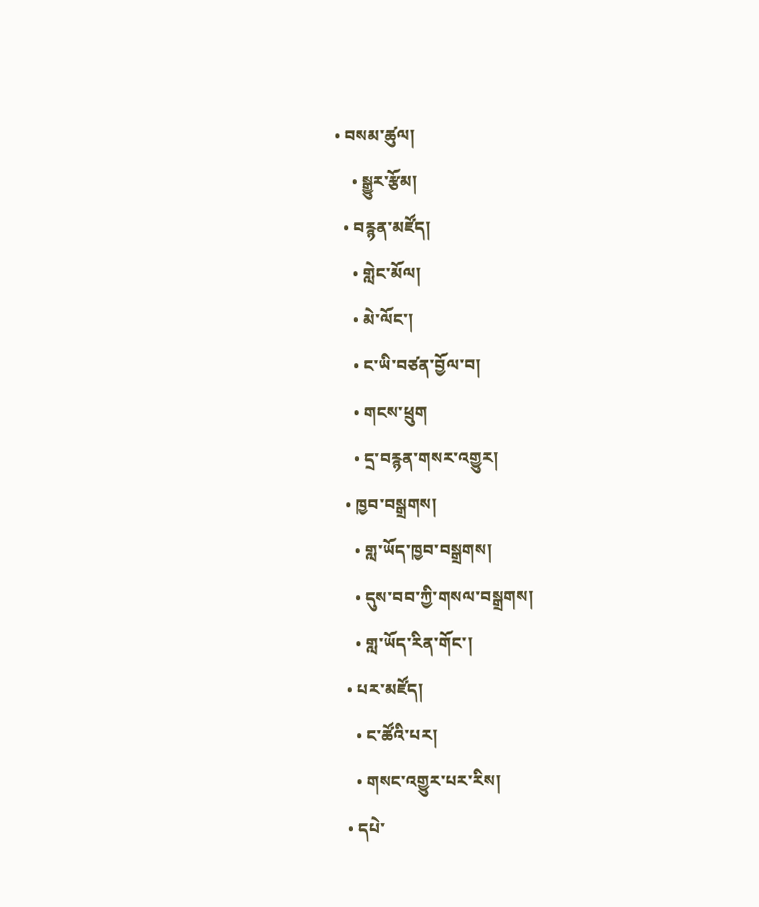• བསམ་ཚུལ།
    • སྒྱུར་རྩོམ།
  • བརྙན་མཛོད།
    • གླེང་མོལ།
    • མེ་ལོང་།
    • ང་ཡི་བཙན་བྱོལ་བ།
    • གངས་ཕྲུག
    • དྲ་བརྙན་གསར་འགྱུར།
  • ཁྱབ་བསྒྲགས།
    • གླ་ཡོད་ཁྱབ་བསྒྲགས།
    • དུས་བབ་ཀྱི་གསལ་བསྒྲགས།
    • གླ་ཡོད་རིན་གོང་།
  • པར་མཛོད།
    • ང་ཚོའི་པར།
    • གསང་འགྱུར་པར་རིས།
  • དཔེ་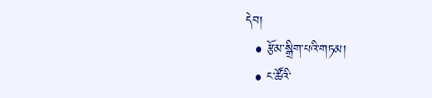དེབ།
  • རྩོམ་སྒྲིག་པའི་གཏམ།
  • ང་ཚོའི་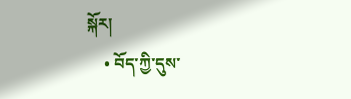སྐོར།
    • བོད་ཀྱི་དུས་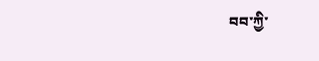བབ་ཀྱི་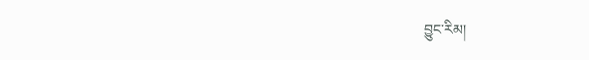བྱུང་རིམ།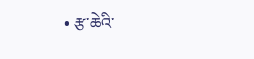• རྩ་ཆེའི་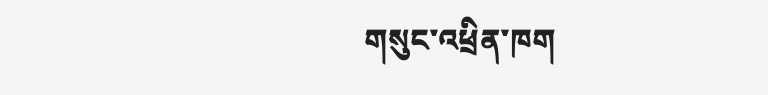གསུང་འཕྲིན་ཁག